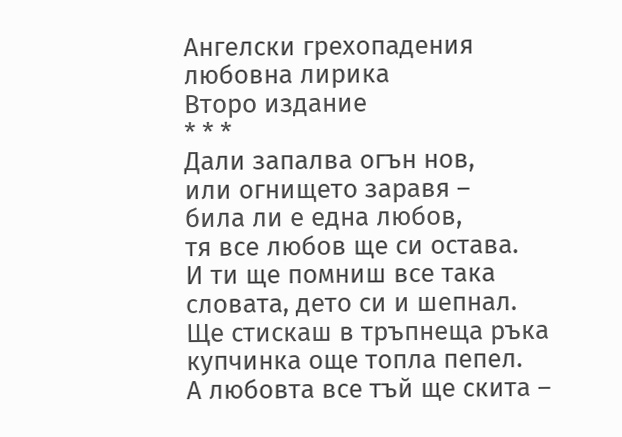Ангелски грехопадения
любовна лирика
Второ издание
* * *
Дали запалва огън нов,
или огнището заравя –
била ли е една любов,
тя все любов ще си остава.
И ти ще помниш все така
словата, дето си и шепнал.
Ще стискаш в тръпнеща ръка
купчинка още топла пепел.
А любовта все тъй ще скита –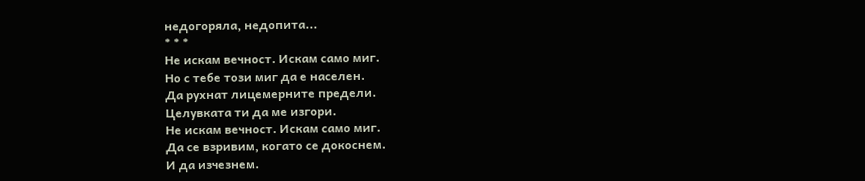недогоряла, недопита...
* * *
Не искам вечност. Искам само миг.
Но с тебе този миг да е населен.
Да рухнат лицемерните предели.
Целувката ти да ме изгори.
Не искам вечност. Искам само миг.
Да се взривим, когато се докоснем.
И да изчезнем.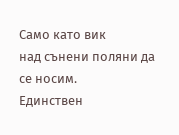Само като вик
над сънени поляни да се носим.
Единствен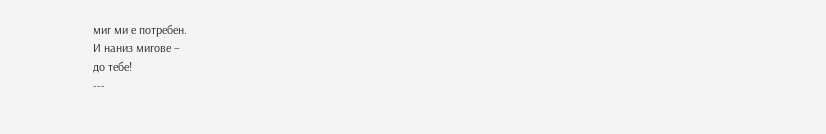миг ми е потребен.
И наниз мигове –
до тебе!
---